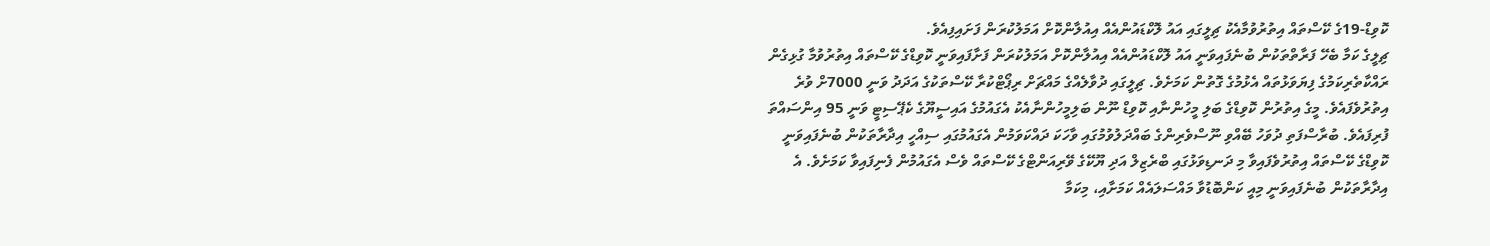ކޮވިޑް-19ގެ ކޭސްތައް އިތުރުވުމާއެކު ޗިލީގައި އައު ލޮކްޑައުންއެއް އިއުލާންކޮށް އަމަލުކުރަން ފަށައިފިއެވެ.
ޗިލީގެ ކަމާ ބެހޭ ފަރާތްތަކުން ބުނެފައިވަނީ އައު ލޮކްޑައުންއެއް އިއުލާންކޮށް އަމަލުކުރަން ފަށާފައިވަނީ ކޮވިޑްގެ ކޭސްތައް އިތުރުވުމާ ގުޅިގެން ރައްކާތެރިކަމުގެ ފިޔަވަޅުތައް އެޅުމުގެ ގޮތުން ކަމަށެވެ. ޗިލީގައި ދުވާލެއްގެ މައްޗަށް ރިޕޯޓްކުރާ ކޭސްތަކުގެ އަދަދު ވަނީ 7000ށް ވުރެ އިތުރުވެފައެވެ. މީގެ އިތުރުން ކޮވިޑްގެ ބަލި މީހުންނާއި ކޮވިޑް ނޫން ބަލިމީހުންނާއެކު އެގައުމުގެ އައިސީޔޫގެ ކެޕޭސިޓީ ވަނީ 95 އިންސައްތަ ފުރިފައެވެ. ބުރާސްފަތި ދުވަހު ބޭއްވި ނޫސްވެރިންގެ ބައްދަލުވުމުގައި ވާހަކަ ދައްކަވަމުން އެގައުމުގައި ސިއްހީ އިދާރާތަކުން ބުނެފައިވަނީ ކޮވިޑްގެ ކޭސްތައް އިތުރުވެފައިވާ މި ދަނޑިވަޅުގައި ބްރެޒިލް އަދި ޔޫކޭގެ ވޭރިއަންޓްގެ ކޭސްތައް ވެސް އެގައުމުން ފެނިފައިވާ ކަމަށެވެ. އެ އިދާރާތަކުން ބުނެފައިވަނީ މިއީ ކަންބޮޑުވާ މައްސަލައެއް ކަމަށާއި، މިކަމާ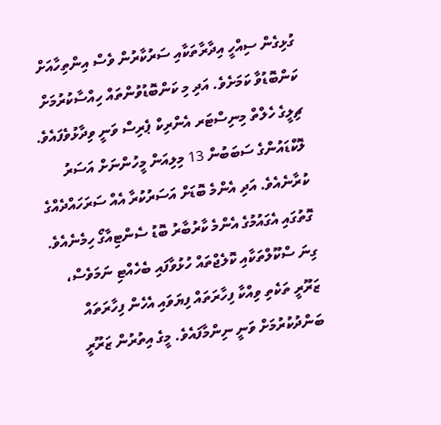ގުޅިގެން ސިއްހީ އިދާރާތަކާއި ސަރުކާރުން ވެސް އިންތިހާއަށް ކަންބޮޑުވާ ކަމަށެވެ. އަދި މި ކަންބޮޑުވުންތައް ހިއްސާކުރުމަށް ޗިލީގެ ހެލްތް މިނިސްޓަރ އެންރިކް ޕެރިސް ވަނީ ވިދާޅުވެފައެވެ.
ލޮކްޑައުންގެ ސަބަބުން 13 މިލިއަން މީހުންނަށް އަސަރު ކުރާނެއެވެ. އަދި އެންމެ ބޮޑަށް އަސަރުކުރާ އެއް ސަރަހައްދެއްގެ ގޮތުގައި އެގައުމުގެ އެންމެ ކާރުބާރު ބޮޑު ސެންޓިއާގޯ ހިމެނެއެވެ. ގިނަ ސްކޫލްތަކާއި ކޮލެޖްތައް ހުޅުވާފައި ބެހެއްޓި ނަމަވެސް، ޒަރޫރީ ތަކެތި ވިއްކާ ފިހާރަތައް ފިޔަވައި އެހެން ފިހާރަތައް ބަންދުކުރުމަށް ވަނީ ނިންމާފައެވެ. މީގެ އިތުރުން ޒަރޫރީ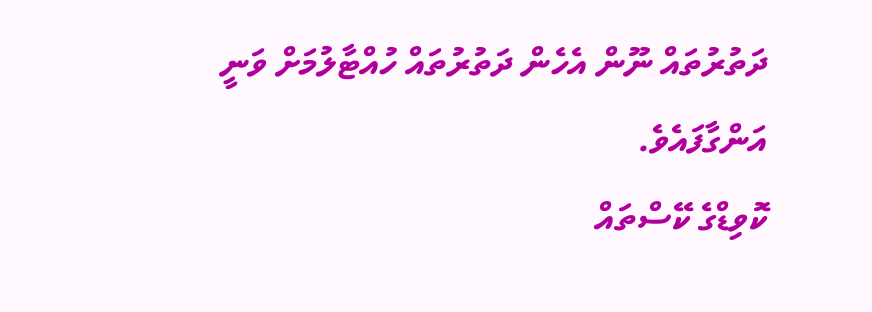ދަތުރުތައް ނޫން އެހެން ދަތުރުތައް ހުއްޓާލުމަށް ވަނީ އަންގާފައެވެ.
ކޮވިޑްގެ ކޭސްތައް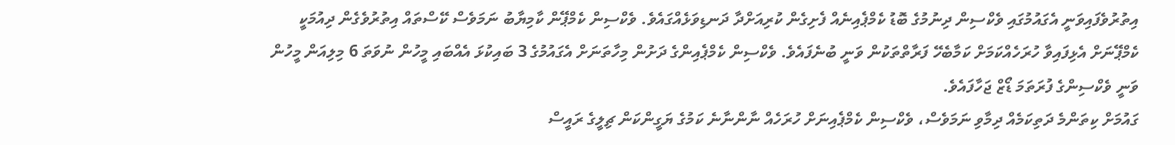އިތުރުވެފައިވަނީ އެގައުމުގައި ވެކްސިން ދިނުމުގެ ބޮޑު ކެމްޕެއިނެއް ފެށިގެން ކުރިއަށްދާ ދަނޑިވަޅެއްގައެވެ. ވެކްސިން ކެމްޕޭން ކާމިޔާބު ނަމަވެސް ކޭސްތައް އިތުރުވެގެން ދިއުމަކީ ކެމްޕޭނަށް އެޅިފައިވާ ހުރަހެއްކަމަށް ކަމާބެހޭ ފަރާތްތަކުން ވަނީ ބުނެފައެވެ. ވެކްސިން ކެމްޕެއިންގެ ދަށުން މިހާތަނަށް އެގައުމުގެ 3 ބައިކުޅަ އެއްބައި މީހުން ނުވަތަ 6 މިލިއަން މީހުން ވަނީ ވެކްސިންގެ ފުރަތަމަ ޑޯޒް ޖަހާފައެވެ.
ގައުމަށް ކިތަންމެ ދަތިކަމެއް ދިމާވި ނަމަވެސް، ވެކްސިން ކެމްޕެއިނަށް ހުރަހެއް ނާންނާނެ ކަމުގެ ޔަގީންކަން ޗިލީގެ ރައީސް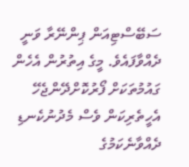ސަބޭސްޓިއަން ޕިންނޭރާ ވަނީ ދެއްވާފައެވެ. މީގެ އިތުރުން އެހެން ގައުމުތަކަށް ފޯރުކޮށްދޭންޖެހޭ އެހީތެރިކަން ވެސް މެދުނުކެނޑި ދެއްވާނެކަމުގެ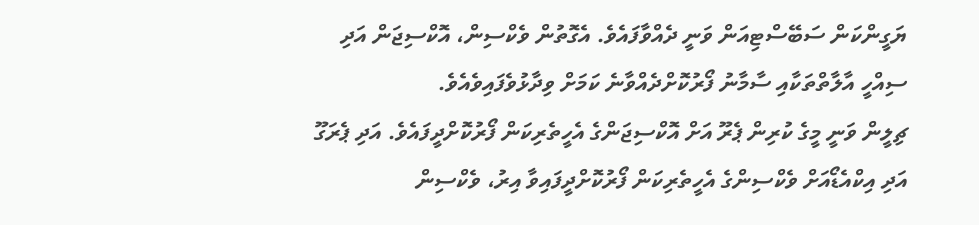ޔަގީންކަން ސަބޭސްޓިއަން ވަނީ ދެއްވާފައެވެ. އެގޮތުން ވެކްސިން، އޮކްސިޖަން އަދި ސިއްހީ އާލާތްތަކާއި ސާމާނު ފޯރުކޮށްދެއްވާނެ ކަމަށް ވިދާޅުވެފައިވެއެވެ.
ޗިލީން ވަނީ މީގެ ކުރިން ޕެރޫ އަށް އޮކްސިޖަންގެ އެހީތެރިކަން ފޯރުކޮށްދީފައެވެ. އަދި ޕެރަގޫ އަދި އިކްއެޑޯއަށް ވެކްސިންގެ އެހީތެރިކަން ފޯރުކޮށްދީފައިވާ އިރު، ވެކްސިން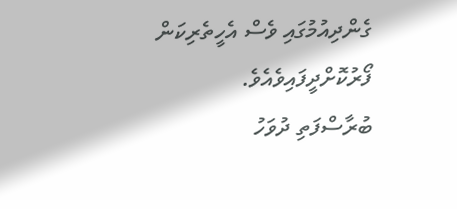ގެންދިއުމުގައި ވެސް އެހީތެރިކަން ފޯރުކޮށްދީފައިވެއެވެ.
ބުރާސްފަތި ދުވަހު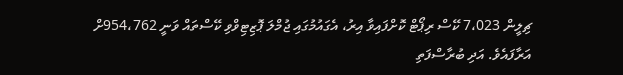ޗިލީން 7،023 ކޭސް ރިޕޯޓް ކޮށްފައިވާ އިރު، އެގައުމުގައި ޖުމްލަ ޕޮޒިޓިވްވި ކޭސްތައް ވަނީ 954،762ށް އަރާފައެވެ. އަދި ބުރާސްފަތި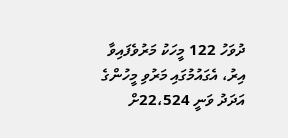ދުވަހު 122 މީހަކު މަރުވެފައިވާ އިރު، އެގައުމުގައި މަރުވި މީހުންގެ އަދަދު ވަނީ 22،524ށް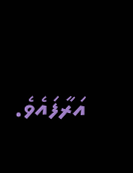އަރާފައެވެ.